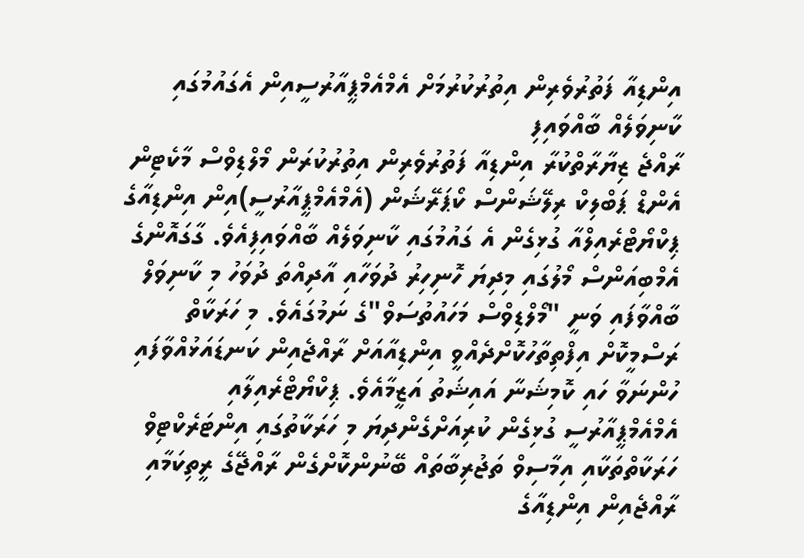އިންޑިއާ ފަތުރުވެރިން އިތުރުކުރުމަށް އެމްއެމްޕީއާރުސީއިން އެގައުމުގައި ކާނިވަލެއް ބާއްވައިފި
ރާއްޖެ ޒިޔާރާތްކުރާ އިންޑިއާ ފަތުރުވެރިން އިތުރުކުރަން މޯލްޑިވްސް މާކެޓިން އެންޑް ޕަބްލިކް ރިލޭޝަންސް ކޯޕަރޭޝަން (އެމްއެމްޕީއާރުސީ)އިން އިންޑިއާގެ ޕިކްޔޯޓްރެއިލްއާ ގުޅިގެން އެ ގައުމުގައި ކާނިވަލެއް ބާއްވައިފިއެވެ. ގާގައޮންގެ އެމްބިއަންސް މޯލުގައި މިދިޔަ ހޮނިހިރު ދުވަހާއި އާދިއްތަ ދުވަހު މި ކާނިވަލް ބާއްވާފައި ވަނީ "މޯލްޑިވްސް މަހައުތުސަވް"ގެ ނަމުގައެވެ. މި ހަރަކާތް ރަސްމީކޮށް އިފްތިތާހުކޮށްދެއްވީ އިންޑިއާއަށް ރާއްޖެއިން ކަނޑައަޅުއްވާފައި ހުންނަވާ ހައި ކޮމިޝަނާ އައިޝަތު އަޒީމާއެވެ. ޕިކްޔޯޓްރެއިލާއި އެމްއެމްޕީއާރުސީ ގުޅިގެން ކުރިއަށްގެންދިޔަ މި ހަރަކާތުގައި އިންޓަރެކްޓިވް ހަރަކާތްތަކާއި އިމާސިވް ތަޖުރިބާތައް ބޭނުންކޮށްގެން ރާއްޖޭގެ ރީތިކަމާއި ރާއްޖެއިން އިންޑިއާގެ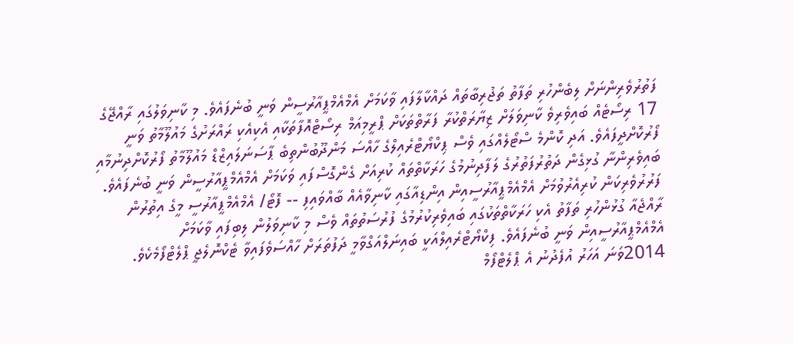ފަތުރުވެރިންނަށް ލިބެންހުރި ތަފާތު ތަޖުރިބާތައް ދައްކާލާފައި ވާކަމަށް އެމްއެމްޕީއާރުސީން ވަނީ ބުނެފައެވެ. މި ކާނިވަލުގައި ރާއްޖޭގެ 17 ރިސޯޓެއް ބައިވެރިވެ ކާނިވަލަށް ޒިޔާރަތްކުރާ ފަރާތްތަކަށް ޕްރީމިއަމް ރިސޯޓްއޮފާތަކާއި އެކިއެކި ރައްރަށުގެ މައުލޫމާތު ވަނީ ފޯރުކޮށްދީފައެވެ. އަދި ކޮންމެ ސްޓޯލެއްގައި ވެސް ޕިކްޔޯޓްރެއިލްގެ ހާއްސަ މަންދޫބުންތިބެ ޕާސަނަލައިޒްޑް މައުލޫމާތު ފޯރުކޮށްދިނުމާއި ބައިވެރިންނާ ގުޅިގެން ދަތުރުފަތުރުގެ ލަފާދިނުމުގެ ހަރަކާތްތައް ކުރިއަށް ގެންގޮސްފައި ވަކަމަށް އެމްއެމްޕީއާރުސީން ވަނީ ބުނެފައެވެ. ފަރުރުވެރިކަން ކުރިއެރުވުމަށް އެމްއެމްޕީއާރުސީއިން އިންޑިއާގައި ކާނިވާއެއް ބާއްވައިފި -- ފޮޓޯ/ އެމްއެމްޕީއާރުސީ މީގެ އިތުރުން ރާއްޖެއާ ގުޅުންހުރި ތަފާތު އެކި ހަރަކާތްތަކުގައި ބައިވެރިކުރުމުގެ ފުރުސަތުތައް ވެސް މި ކާނިވަލުން ލިބިފައި ވާކަމަށް އެމްއެމްޕީއާރުސީއިން ވަނީ ބުނެފައެވެ. ފިކްޔޯޓްރެއިލްއަކީ ބައިނަލްއަގްވާމީ ދަފުތަރަށް ހާއްސަވެފައިވާ ޓެކްނޮލެޖީ ޕްލެޓްފޯމެކެވެ. 2014ވަނަ އަހަރު އުފެދުނު އެ ޕްލެޓްފޯމް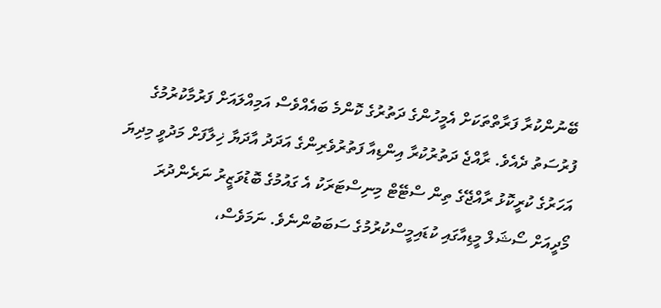ބޭނުންކުރާ ފަރާތްތަކަށް އެމީހުންގެ ދަތުރުގެ ކޮންމެ ބައެއްވެސް އަމިއްލައަށް ފަރުމާކުރުމުގެ ފުރުސަތު ދެއެވެ. ރާއްޖެ ދަތުރުކުރާ އިންޑިއާ ފަތުރުވެރިންގެ އަދަދު އާދަޔާ ޚިލާފަށް މަދުވީ މިދިޔަ އަހަރުގެ ކުރީކޮޅު ރާއްޖޭގެ ތިން ސްޓޭޓް މިނިސްޓަރަކު އެ ގައުމުގެ ބޮޑުވަޒީރު ނަރެންދުރަ މޯދީއަށް ސޯޝަލް މީޑިއާގައި ކުޑައިމީސްކުރުމުގެ ސަބަބުންނެވެ. ނަމަވެސް،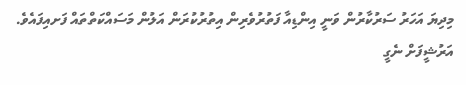މިދިޔަ އަހަރު ސަރުކާރުން ވަނީ އިންޑިއާ ފަތުރުވެރިން އިތުރުކުރަން އަލުން މަސައްކަތްތައް ފަށއިފައެވެ.
އަރުޝީފަށް ނެގީ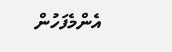އެންމެފަހުން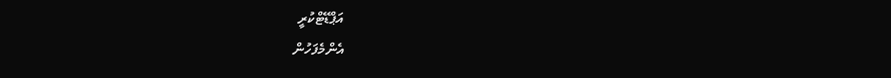އަޕްޑޭޓްކުރީ
އެންމެފަހުން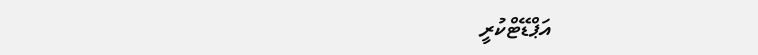އަޕްޑޭޓްކުރީ